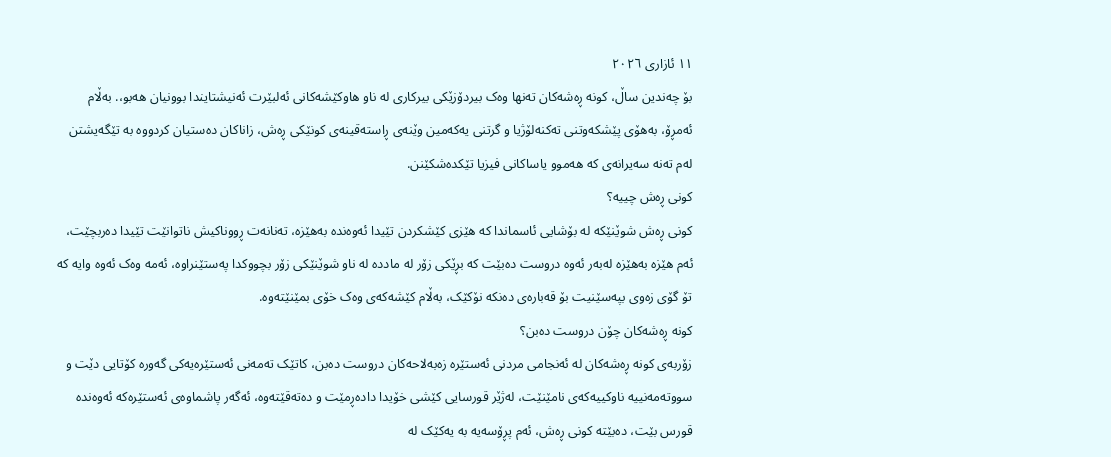١١ ئازاری ٢٠٢٦
بۆ چەندین ساڵ، کونە ڕەشەکان تەنها وەک بیردۆزێکی بیرکاری لە ناو هاوکێشەکانی ئەلبێرت ئەنیشتایندا بوونیان هەبو،. بەڵام ئەمڕۆ، بەهۆی پێشکەوتنی تەکنەلۆژیا و گرتنی یەکەمین وێنەی ڕاستەقینەی کونێکی ڕەش، زاناکان دەستیان کردووە بە تێگەیشتن لەم تەنە سەیرانەی کە هەموو یاساکانی فیزیا تێکدەشکێنن.
کونی ڕەش چییە؟
کونی ڕەش شوێنێکە لە بۆشایی ئاسماندا کە هێزی کێشکردن تێیدا ئەوەندە بەهێزە، تەنانەت ڕووناکیش ناتوانێت تێیدا دەربچێت، ئەم هێزە بەهێزە لەبەر ئەوە دروست دەبێت کە بڕێکی زۆر لە ماددە لە ناو شوێنێکی زۆر بچووکدا پەستێنراوە، ئەمە وەک ئەوە وایە کە تۆ گۆی زەوی بپەسێنیت بۆ قەبارەی دەنکە نۆکێک، بەڵام کێشەکەی وەک خۆی بمێنێتەوە.
کونە ڕەشەکان چۆن دروست دەبن؟
زۆربەی کونە ڕەشەکان لە ئەنجامی مردنی ئەستێرە زەبەلاحەکان دروست دەبن، کاتێک تەمەنی ئەستێرەیەکی گەورە کۆتایی دێت و سووتەمەنییە ناوکییەکەی نامێنێت، لەژێر قورسایی کێشی خۆیدا دادەڕمێت و دەتەقێتەوە، ئەگەر پاشماوەی ئەستێرەکە ئەوەندە قورس بێت، دەبێتە کونی ڕەش، ئەم پڕۆسەیە بە یەکێک لە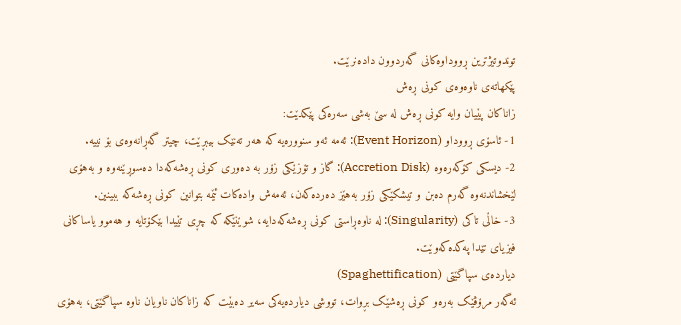توندوتیژترین ڕووداوەکانی گەردوون دادەنرێت.
پێکهاتەی ناوەوەی کونی ڕەش
زاناکان پێیان وایە کونی ڕەش لە سێ بەشی سەرەکی پێکدێت:
1- ئاسۆی ڕووداو (Event Horizon): ئەمە ئەو سنوورەیە کە هەر تەنێک بیبڕێت، چیتر گەڕانەوەی بۆ نییە.
2- دیسکی کۆکەرەوە (Accretion Disk): گاز و تۆزێکی زۆر بە دەوری کونی ڕەشەکەدا دەسوڕێنەوە و بەهۆی لێخشاندنەوە گەرم دەبن و تیشکێکی زۆر بەهێز دەردەکەن، ئەمەش وادەکات ئێمە بتوانین کونی ڕەشەکە ببینین.
3- خاڵی تاکی (Singularity): لە ناوەڕاستی کونی ڕەشەکەدایە، شوێنێکە کە چڕی تێیدا بێکۆتایە و هەموو یاساکانی فیزیای تێدا پەکدەکەوێت.
دیاردەی سپاگێتی (Spaghettification)
ئەگەر مرۆڤێک بەرەو کونی ڕەشێک بڕوات، تووشی دیاردەیەکی سەیر دەبێت کە زاناکان ناویان ناوە سپاگێتی، بەهۆی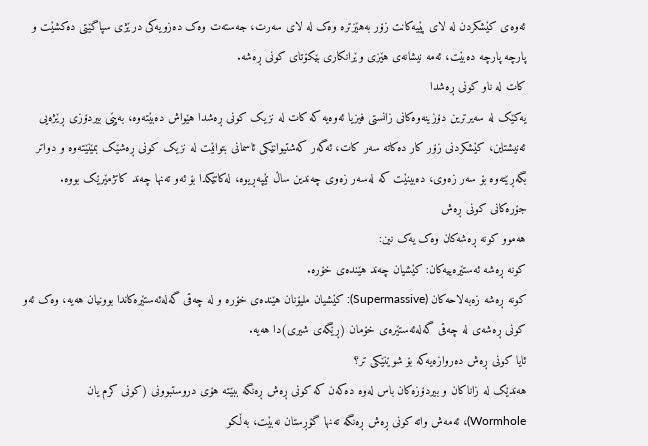ئەوەی کێشکردن لە لای پێیەکانت زۆر بەهێزترە وەک لە لای سەرت، جەستەت وەک دەزویەکی درێژی سپاگێتی دەکشێت و پارچە پارچە دەبێت، ئەمە نیشانەی هێزی وێرانکاری بێکۆتای کونی ڕەشە.
کات لە ناو کونی ڕەشدا
یەکێک لە سەیرترین دۆزینەوەکانی زانستی فیزیا ئەوەیە کە کات لە نزیک کونی ڕەشدا هێواش دەبێتەوە، بەپێی بیردۆزی ڕێژەیی ئەنیشتاین، کێشکردنی زۆر کار دەکاتە سەر کات، ئەگەر کەشتیوانێکی ئاسمانی بتوانێت لە نزیک کونی ڕەشێک بمێنێتەوە و دواتر بگەڕێتەوە بۆ سەر زەوی، دەبینێت کە لەسەر زەوی چەندین ساڵ تێپەڕیوە، لەکاتێکدا بۆ ئەو تەنها چەند کاتژمێرێک بووە.
جۆرەکانی کونی ڕەش
هەموو کونە ڕەشەکان وەک یەک نین:
کونە ڕەشە ئەستێرەییەکان: کێشیان چەند هێندەی خۆرە.
کونە ڕەشە زەبەلاحەکان (Supermassive): کێشیان ملیۆنان هێندەی خۆرە و لە چەقی گەلەئەستێرەکاندا بوونیان هەیە، وەک ئەو کونی ڕەشەی لە چەقی گەلەئەستێرەی خۆمان (ڕێگەی شیری)دا هەیە.
ئایا کونی ڕەش دەروازەیەکە بۆ شوێنێکی تر؟
هەندێک لە زاناکان و بیردۆزەکان باس لەوە دەکەن کە کونی ڕەش ڕەنگە ببێتە هۆی دروستبوونی (کونی کرم یان Wormhole)، ئەمەش واتە کونی ڕەش ڕەنگە تەنها گۆڕستان نەبێت، بەڵکو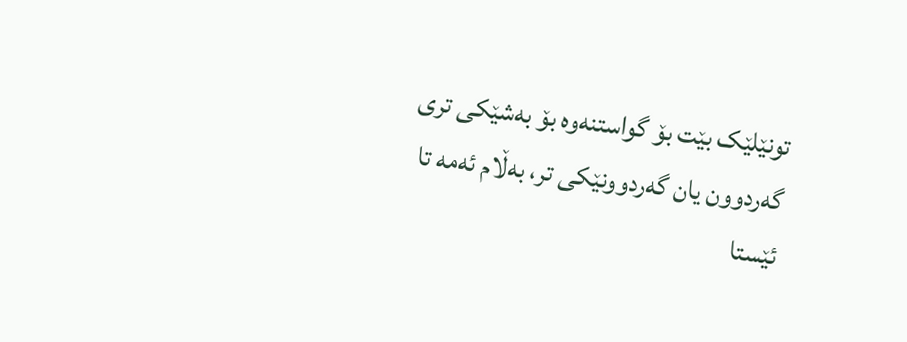تونێلێک بێت بۆ گواستنەوە بۆ بەشێکی تری گەردوون یان گەردوونێکی تر، بەڵام ئەمە تا ئێستا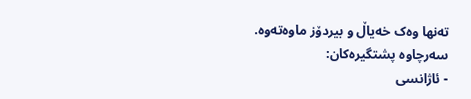تەنها وەک خەیاڵ و بیردۆز ماوەتەوە.
سەرچاوە پشتگیرەکان:
- ئاژانسی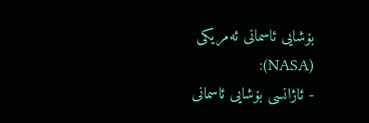بۆشایی ئاسمانی ئەمریکی (NASA):
- ئاژانسی بۆشایی ئاسمانی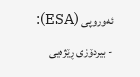ئەوروپی (ESA):
- بیردۆزی ڕێژەیی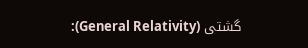گشتی (General Relativity):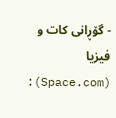- گۆڕانی کات و فیزیا (Space.com):